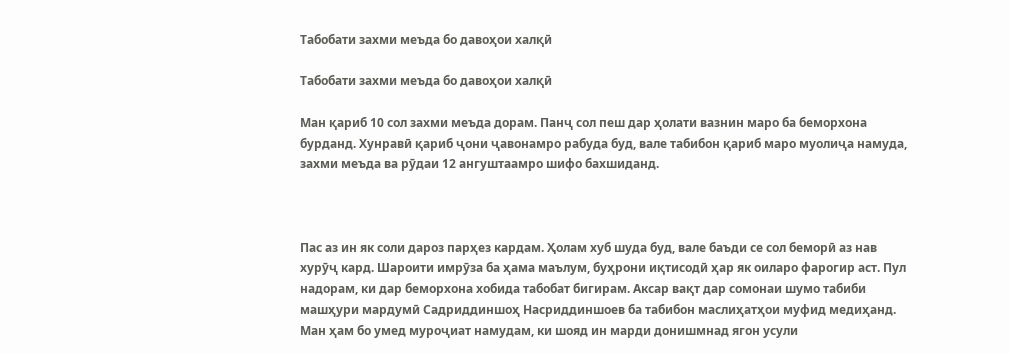Табобати захми меъда бо давоҳои халқӣ

Табобати захми меъда бо давоҳои халқӣ

Ман қариб 10 сол захми меъда дорам. Панҷ сол пеш дар ҳолати вазнин маро ба беморхона бурданд. Хунравӣ қариб ҷони ҷавонамро рабуда буд, вале табибон қариб маро муолиҷа намуда, захми меъда ва рӯдаи 12 ангуштаамро шифо бахшиданд.



Пас аз ин як соли дароз парҳез кардам. Ҳолам хуб шуда буд, вале баъди се сол беморӣ аз нав хурӯҷ кард. Шароити имрӯза ба ҳама маълум, буҳрони иқтисодӣ ҳар як оиларо фарогир аст. Пул надорам, ки дар беморхона хобида табобат бигирам. Аксар вақт дар сомонаи шумо табиби машҳури мардумӣ Садриддиншоҳ Насриддиншоев ба табибон маслиҳатҳои муфид медиҳанд. Ман ҳам бо умед муроҷиат намудам, ки шояд ин марди донишмнад ягон усули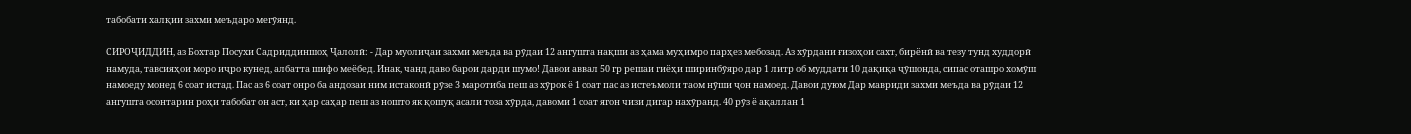табобати халқии захми меъдаро мегӯянд.

СИРОҶИДДИН, аз Бохтар Посухи Садриддиншоҳ Ҷалолӣ: - Дар муолиҷаи захми меъда ва рӯдаи 12 ангушта нақши аз ҳама муҳимро парҳез мебозад. Аз хӯрдани ғизоҳои сахт, бирёнӣ ва тезу тунд худдорӣ намуда, тавсияҳои моро иҷро кунед, албатта шифо меёбед. Инак, чанд даво барои дарди шумо! Давои аввал 50 гр решаи гиёҳи ширинбӯяро дар 1 литр об муддати 10 дақиқа ҷӯшонда, сипас оташро хомӯш намоеду монед 6 соат истад. Пас аз 6 соат онро ба андозаи ним истаконӣ рӯзе 3 маротиба пеш аз хӯрок ё 1 соат пас аз истеъмоли таом нӯши ҷон намоед. Давои дуюм Дар мавриди захми меъда ва рӯдаи 12 ангушта осонтарин роҳи табобат он аст, ки ҳар саҳар пеш аз ношто як қошуқ асали тоза хӯрда, давоми 1 соат ягон чизи дигар нахӯранд. 40 рӯз ё ақаллан 1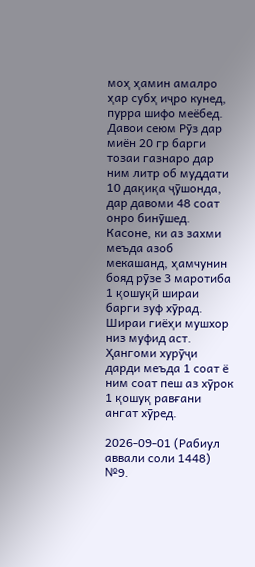моҳ ҳамин амалро ҳар субҳ иҷро кунед, пурра шифо меёбед. Давои сеюм Рӯз дар миён 20 гр барги тозаи газнаро дар ним литр об муддати 10 дақиқа ҷӯшонда, дар давоми 48 соат онро бинӯшед. Касоне, ки аз захми меъда азоб мекашанд, ҳамчунин бояд рӯзе 3 маротиба 1 қошуқӣ шираи барги зуф хӯрад. Шираи гиёҳи мушхор низ муфид аст. Ҳангоми хурӯҷи дарди меъда 1 соат ё ним соат пеш аз хӯрок 1 қошуқ равғани ангат хӯред.

2026-09-01 (Рабиул аввали соли 1448) №9.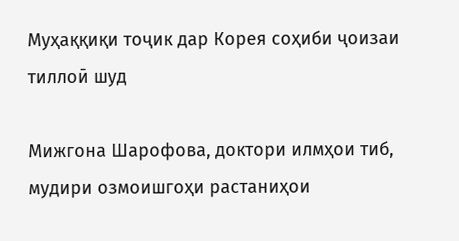Муҳаққиқи тоҷик дар Корея соҳиби ҷоизаи тиллоӣ шуд

Мижгона Шарофова, доктори илмҳои тиб, мудири озмоишгоҳи растаниҳои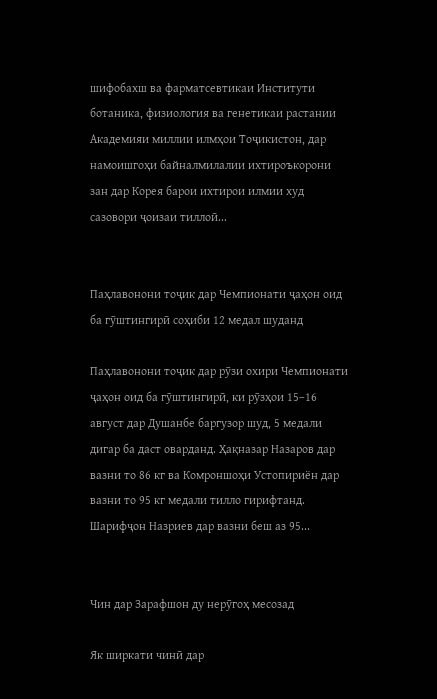шифобахш ва фарматсевтикаи Институти ботаника, физиология ва генетикаи растании Академияи миллии илмҳои Тоҷикистон, дар намоишгоҳи байналмилалии ихтироъкорони зан дар Корея барои ихтирои илмии худ сазовори ҷоизаи тиллоӣ...


Паҳлавонони тоҷик дар Чемпионати ҷаҳон оид ба гӯштингирӣ соҳиби 12 медал шуданд

Паҳлавонони тоҷик дар рӯзи охири Чемпионати ҷаҳон оид ба гӯштингирӣ, ки рӯзҳои 15–16 август дар Душанбе баргузор шуд, 5 медали дигар ба даст оварданд. Ҳақназар Назаров дар вазни то 86 кг ва Комроншоҳи Устопириён дар вазни то 95 кг медали тилло гирифтанд. Шарифҷон Назриев дар вазни беш аз 95...


Чин дар Зарафшон ду нерӯгоҳ месозад

Як ширкати чинӣ дар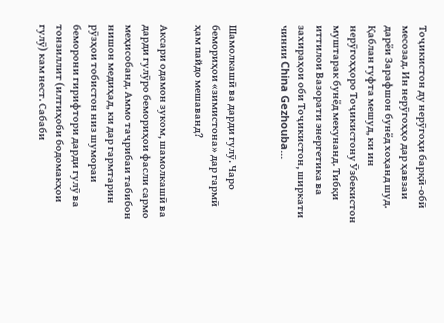Тоҷикистон ду нерӯгоҳи барқӣ-обӣ месозад. Ин нерӯгоҳҳо дар ҳавзаи дарёи Зарафшон бунёд хоҳанд шуд. Қаблан гуфта мешуд, ки ин нерӯгоҳҳоро Тоҷикистону Ӯзбекистон муштарак бунёд мекунанд. Тибқи иттилои Вазорати энергетика ва захираҳои оби Тоҷикистон, ширкати чинии China Gezhouba...


Шамолкашӣ ва дарди гулӯ. Чаро бемориҳои «зимистона» дар гармӣ ҳам пайдо мешаванд?

Аксари одамон зуком, шамолкашӣ ва дарди гулӯро бемориҳои фасли сармо меҳисобанд. Аммо таҷрибаи табибон нишон медиҳад, ки дар гармтарин рӯзҳои тобистон низ шумораи беморони гирифтори дарди гулӯ ва тонзиллит (илтиҳоби бодомакҳои гулӯ) кам нест. Сабаби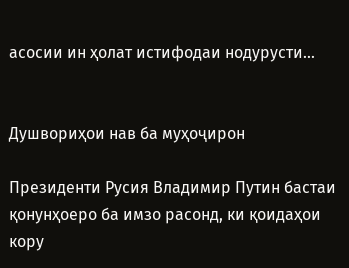асосии ин ҳолат истифодаи нодурусти...


Душвориҳои нав ба муҳоҷирон

Президенти Русия Владимир Путин бастаи қонунҳоеро ба имзо расонд, ки қоидаҳои кору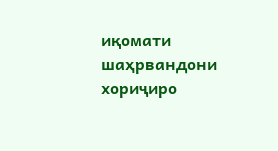иқомати шаҳрвандони хориҷиро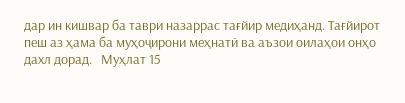дар ин кишвар ба таври назаррас тағйир медиҳанд. Тағйирот пеш аз ҳама ба муҳоҷирони меҳнатӣ ва аъзои оилаҳои онҳо дахл дорад.   Муҳлат 15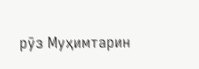рӯз Муҳимтарин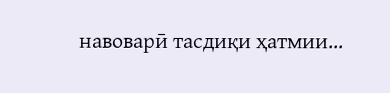навоварӣ тасдиқи ҳатмии...